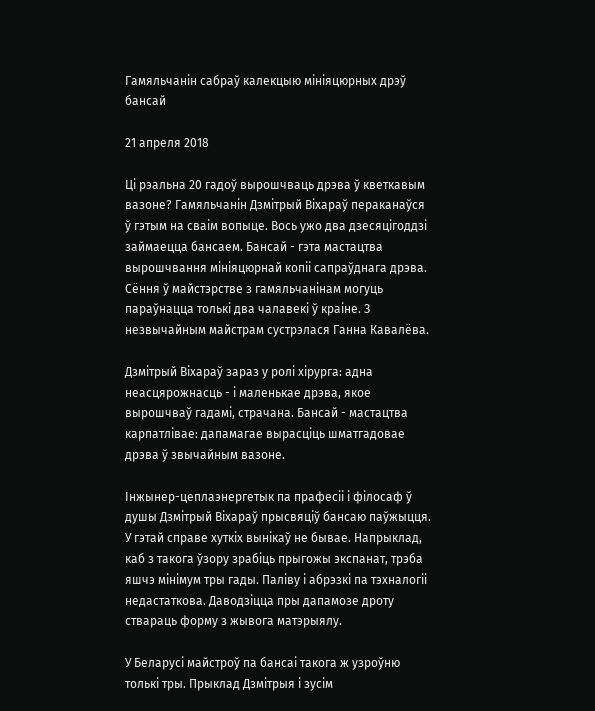Гамяльчанін сабраў калекцыю мініяцюрных дрэў бансай

21 апреля 2018

Ці рэальна 20 гадоў вырошчваць дрэва ў кветкавым вазоне? Гамяльчанін Дзмітрый Віхараў пераканаўся ў гэтым на сваім вопыце. Вось ужо два дзесяцігоддзі займаецца бансаем. Бансай - гэта мастацтва вырошчвання мініяцюрнай копіі сапраўднага дрэва. Сёння ў майстэрстве з гамяльчанінам могуць параўнацца толькі два чалавекі ў краіне. З незвычайным майстрам сустрэлася Ганна Кавалёва.

Дзмітрый Віхараў зараз у ролі хірурга: адна неасцярожнасць - і маленькае дрэва, якое вырошчваў гадамі, страчана. Бансай - мастацтва карпатлівае: дапамагае вырасціць шматгадовае дрэва ў звычайным вазоне.

Інжынер-цеплаэнергетык па прафесіі і філосаф ў душы Дзмітрый Віхараў прысвяціў бансаю паўжыцця. У гэтай справе хуткіх вынікаў не бывае. Напрыклад, каб з такога ўзору зрабіць прыгожы экспанат, трэба яшчэ мінімум тры гады. Паліву і абрэзкі па тэхналогіі недастаткова. Даводзіцца пры дапамозе дроту ствараць форму з жывога матэрыялу.

У Беларусі майстроў па бансаі такога ж узроўню толькі тры. Прыклад Дзмітрыя і зусім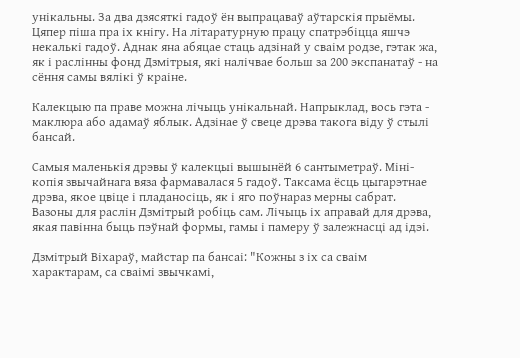унікальны. За два дзясяткі гадоў ён выпрацаваў аўтарскія прыёмы. Цяпер піша пра іх кнігу. На літаратурную працу спатрэбіцца яшчэ некалькі гадоў. Аднак яна абяцае стаць адзінай у сваім родзе, гэтак жа, як і раслінны фонд Дзмітрыя, які налічвае больш за 200 экспанатаў - на сёння самы вялікі ў краіне.

Калекцыю па праве можна лічыць унікальнай. Напрыклад, вось гэта - маклюра або адамаў яблык. Адзінае ў свеце дрэва такога віду ў стылі бансай.

Самыя маленькія дрэвы ў калекцыі вышынёй 6 сантыметраў. Міні-копія звычайнага вяза фармавалася 5 гадоў. Таксама ёсць цыгарэтнае дрэва, якое цвіце і пладаносіць, як і яго поўнараз мерны сабрат. Вазоны для раслін Дзмітрый робіць сам. Лічыць іх аправай для дрэва, якая павінна быць пэўнай формы, гамы і памеру ў залежнасці ад ідэі.

Дзмітрый Віхараў, майстар па бансаі: "Кожны з іх са сваім характарам, са сваімі звычкамі,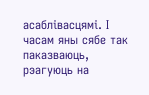асаблівасцямі. І часам яны сябе так паказваюць, рэагуюць на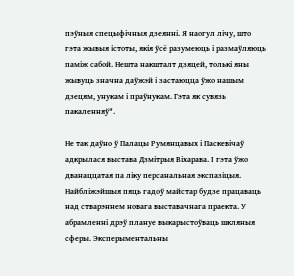пэўныя спецыфічныя дзеянні. Я наогул лічу, што гэта жывыя істоты, якія ўсё разумеюць і размаўляюць паміж сабой. Нешта накшталт дзяцей, толькі яны жывуць значна даўжэй і застаюцца ўжо нашым дзецям, унукам і праўнукам. Гэта як сувязь пакаленняў".

Не так даўно ў Палацы Румянцавых і Паскевічаў адкрылася выстава Дзмітрыя Віхарава. І гэта ўжо дванаццатая па ліку персанальная экспазіцыя. Найбліжэйшыя пяць гадоў майстар будзе працаваць над стварэннем новага выставачнага праекта. У абрамленні дрэў плануе выкарыстоўваць шкляныя сферы. Эксперыментальны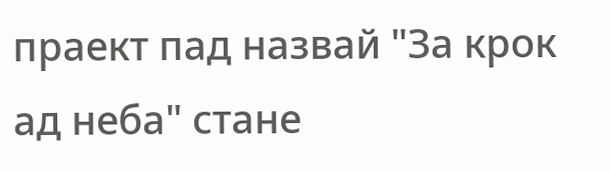праект пад назвай "За крок ад неба" стане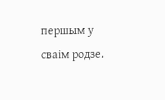першым у сваім родзе.